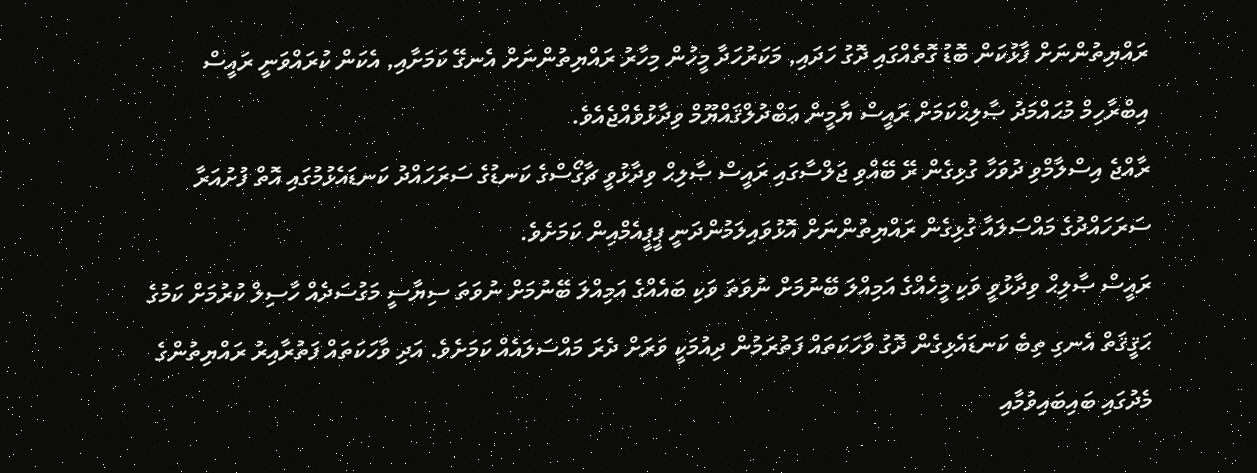ރައްޔިތުންނަށް ފާޅުކަން ބޮޑު ގޮތެއްގައި ދޮގު ހަދައި, މަކަރުހަދާ މީހުން މިހާރު ރައްޔިތުންނަށް އެނގޭ ކަމަށާއި, އެކަން ކުރައްވަނީ ރައީސް އިބްރާހިމް މުޙައްމަދު ޞާލިޙްކަމަށް ރައީސް ޔާމީން ޢަބްދުލްޤައްޔޫމް ވިދާޅުވެއްޖެއެވެ.
ރާއްޖެ އިސްލާމްވި ދުވަހާ ގުޅިގެން ރޭ ބޭއްވި ޖަލްސާގައި ރައީސް ޞާލިޙް ވިދާޅުވީ ޗާގޯސްގެ ކަނޑުގެ ސަރަހައްދު ކަނޑައެޅުމުގައި އޮތް ފުށުއަރާ ސަރަހައްދުގެ މައްސަލައާ ގުޅިގެން ރައްޔިތުންނަށް އޮޅުވައިލަމުންދަނީ ޕީޕީއެމްއިން ކަމަށެވެ.
ރައީސް ޞާލިޙް ވިދާޅުވީ ވަކި މީހެއްގެ އަމިއްލަ ބޭނުމަށް ނުވަތަ ވަކި ބައެއްގެ އަމިއްލަ ބޭނުމަށް ނުވަތަ ސިޔާސީ މަގުސަދެއް ހާސިލް ކުރުމަށް ކަމުގެ ޙަޤީޤަތް އެނގި ތިބެ ކަނޑައެޅިގެން ދޮގު ވާހަކަތައް ފަތުރަމުން ދިއުމަކީ ވަރަށް ދެރަ މައްސަލައެއް ކަމަށެވެ. އަދި ވާހަކަތައް ފަތުރާއިރު ރައްޔިތުންގެ މެދުގައި ބައިބައިވުމާއި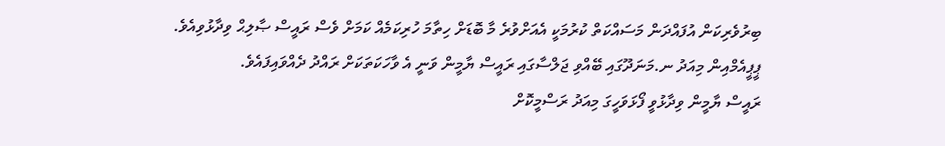ބިރުވެރިކަން އުފައްދަން މަސައްކަތް ކުރުމަކީ އެއަށްވުރެ މާ ބޮޑަށް ހިތާމަ ހުރިކަމެއް ކަމަށް ވެސް ރައީސް ޞާލިޙް ވިދާޅުވިއެވެ.
ޕީޕީއެމްއިން މިއަދު ނ.މަނަދޫގައި ބޭއްވި ޖަލްސާގައި ރައީސް ޔާމީން ވަނީ އެ ވާހަކަތަކަށް ރައްދު ދެއްވައިފައެވެ.
ރައީސް ޔާމީން ވިދާޅުވީ ފޯޅަވަހީގަ މިއަދު ރަސްމީކޮށް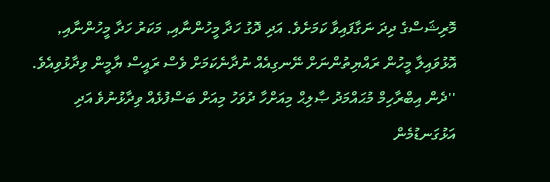މޮރިޝަސްގެ ދިދަ ނަގާފައިވާ ކަމަށެވެ. އަދި ދޮގު ހަދާ މީހުންނާއި, މަކަރު ހަދާ މީހުންނާއި, އޮޅުވައިލާ މީހުން ރައްޔިތުންނަށް ނޭނގިއެއް ނުދާނެކަމަށް ވެސް ރައީސް ޔާމީން ވިދާޅުވިއެވެ.
''ދެން އިބްރާހިމް މުޙައްމަދު ޞާލިޙް މިއަށްހާ ދުވަހު މިއަށް ބަސްފުޅެއް ވިދާޅުނުވެ އަދި އަޅުގަނޑުމެން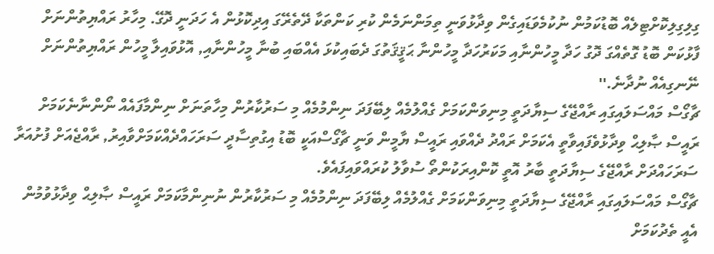ގިލިގިލިކޮށްޓިލެއް ބޮޑުކަމުން ނުކުމެވަޑައިގެން ވިދާޅުވަނީ ތިމަންނަމެން ކުރި ކަންތަކާ ދޭތެރޭގަ އިދިކޮޅުން އެ ހަދަނީ ދޮގޭ. މިހާރު ރައްޔިތުންނަށް ފާޅުކަން ބޮޑު ގޮތެއްގަ ދޮގު ހަދާ މީހުންނާއި މަކަރުހަދާ މީހުންނާ ޙަޤީޤަތުގަ ދެބައިކުޅަ އެއްބައި ބުނާ މީހުންނާއި, އޮޅުވައިލާ މީހުން ރައްޔިތުންނަށް ނޭނގިއެއް ނުދާނެ.''
ޗާގޯސް މައްސަލައިގައި ރާއްޖޭގެ ސިޔާދަތީ މިނިވަންކަމަށް ގެއްލުމެއް ލިބޭފަދަ ނިންމުމެއް މި ސަރުކާރުން މިހާތަނަށް ނިންމާފައެއް ނޯންނާނެކަމަށް ރައީސް ޞާލިޙް ވިދާޅުވެފައިވާތީ އެކަމަށް ރައްދު ދެއްވައި ރައީސް ޔާމީން ވަނީ ޗާގޯސްއަކީ ބޮޑު އިގުތިސާދީ ސަރަހައްދެއްކަމަށްވާއިރު, ރާއްޖެއަށް ފުށުއަރާ ސަރަހައްދަށް ރާއްޖޭގެ ސިޔާދަތީ ބާރު އޮތީ ކޮންއިރަކުންތޯ ސުވާލު ކުރައްވައިފައެވެ.
ޗާގޯސް މައްސަލައިގައި ރާއްޖޭގެ ސިޔާދަތީ މިނިވަންކަމަށް ގެއްލުމެއް ލިބޭފަދަ ނިންމުމެއް މި ސަރުކާރުން ނުނިންމާކަމަށް ރައީސް ޞާލިޙް ވިދާޅުވުމުން އެއީ ތެދުކަމަށް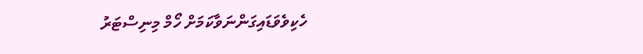ހެކިވެވަޑައިގަންނަވާކަމަށް ހޯމް މިނިސްޓަރު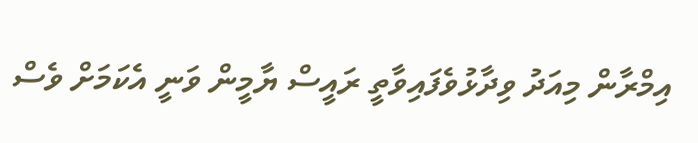އިމްރާން މިއަދު ވިދާޅުވެފައިވާތީ ރައީސް ޔާމީން ވަނީ އެކަމަށް ވެސް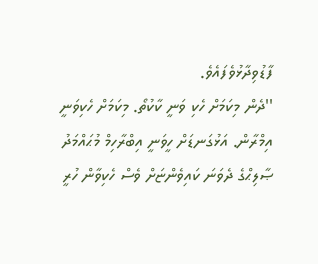ފާޑުވިދާޅުވެފައެވެ.
''ދެން މިކަމަށް ހެކި ވަނީ ކާކުތޯ. މިކަމަށް ހެކިވަނީ އިމްރާން. އަޅުގަނޑަށް ހީވަނީ އިބްރާހިމް މުޙައްމަދު ޞާލިޙްގެ ދެވަނަ ކައިވެންޏަށް ވެސް ހެކިވާން ހުރީ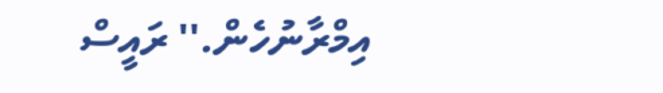އިމްރާނުހެން.'' ރައީސް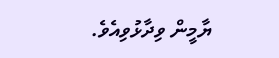ޔާމީން ވިދާޅުވިއެވެ.